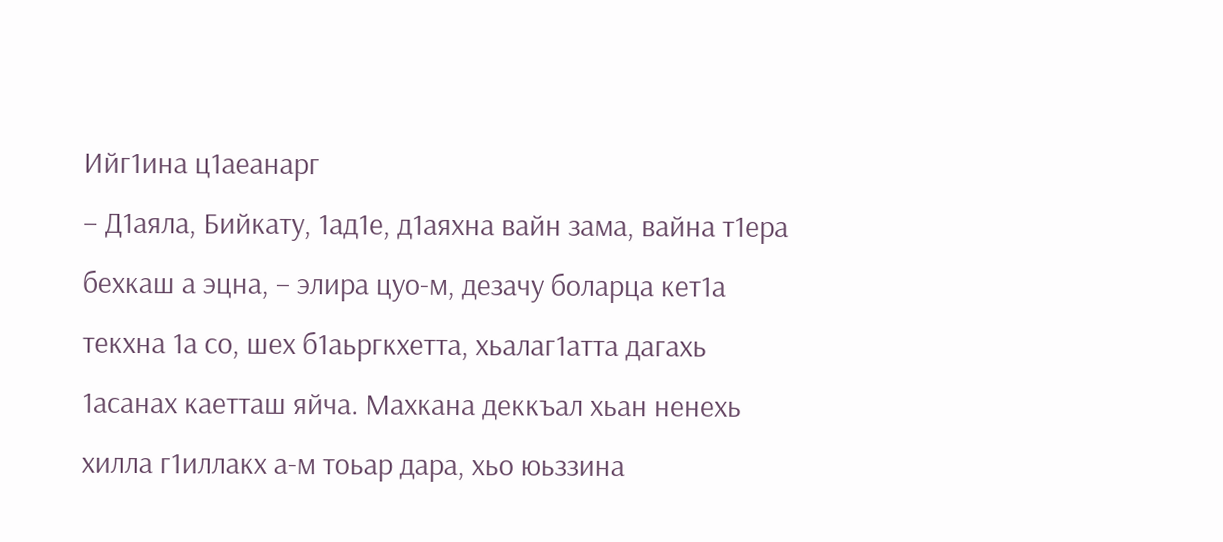Ийг1ина ц1аеанарг
– Д1аяла, Бийкату, 1ад1е, д1аяхна вайн зама, вайна т1ера бехкаш а эцна, – элира цуо-м, дезачу боларца кет1а текхна 1а со, шех б1аьргкхетта, хьалаг1атта дагахь 1асанах каетташ яйча. Махкана деккъал хьан ненехь хилла г1иллакх а-м тоьар дара, хьо юьззина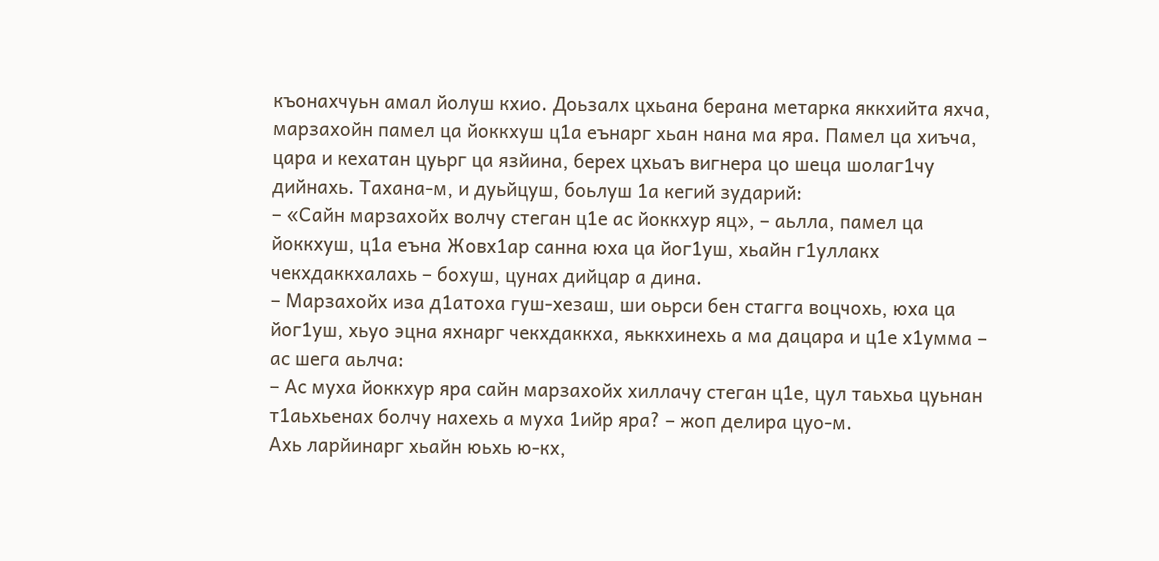къонахчуьн амал йолуш кхио. Доьзалх цхьана берана метарка яккхийта яхча, марзахойн памел ца йоккхуш ц1а еънарг хьан нана ма яра. Памел ца хиъча, цара и кехатан цуьрг ца язйина, берех цхьаъ вигнера цо шеца шолаг1чу дийнахь. Тахана-м, и дуьйцуш, боьлуш 1а кегий зударий:
– «Сайн марзахойх волчу стеган ц1е ас йоккхур яц», – аьлла, памел ца йоккхуш, ц1а еъна Жовх1ар санна юха ца йог1уш, хьайн г1уллакх чекхдаккхалахь – бохуш, цунах дийцар а дина.
– Марзахойх иза д1атоха гуш-хезаш, ши оьрси бен стагга воцчохь, юха ца йог1уш, хьуо эцна яхнарг чекхдаккха, яьккхинехь а ма дацара и ц1е х1умма – ас шега аьлча:
– Ас муха йоккхур яра сайн марзахойх хиллачу стеган ц1е, цул таьхьа цуьнан т1аьхьенах болчу нахехь а муха 1ийр яра? – жоп делира цуо-м.
Ахь ларйинарг хьайн юьхь ю-кх,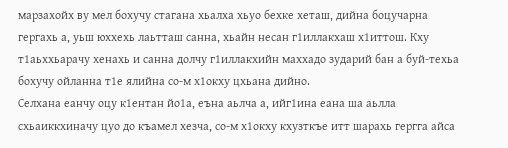марзахойх ву мел бохучу стагана хьалха хьуо бехке хеташ, дийна боцучарна гергахь а, уьш юххехь лаьтташ санна, хьайн несан г1иллакхаш х1иттош. Кху т1аьххьарачу хенахь и санна долчу г1иллакхийн маххадо зударий бан а буй-техьа бохучу ойланна т1е ялийна со-м х1окху цхьана дийно.
Селхана еанчу оцу к1ентан йо1а, еъна аьлча а, ийг1ина еана ша аьлла схьаиккхиначу цуо до къамел хезча, со-м х1окху кхузткъе итт шарахь гергга айса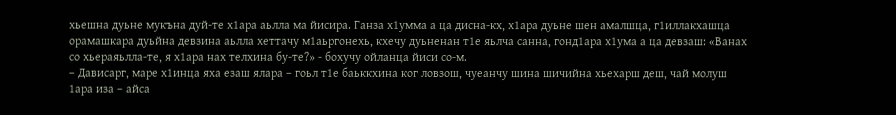хьешна дуьне мукъна дуй-те х1ара аьлла ма йисира. Ганза х1умма а ца дисна-кх, х1ара дуьне шен амалшца, г1иллакхашца орамашкара дуьйна девзина аьлла хеттачу м1аьргонехь, кхечу дуьненан т1е яьлча санна, гонд1ара х1ума а ца девзаш: «Ванах со хьераяьлла-те, я х1ара нах телхина бу-те?» - бохучу ойланца йиси со-м.
– Дависарг, маре х1инца яха езаш ялара – гоьл т1е баьккхина ког ловзош, чуеанчу шина шичийна хьехарш деш, чай молуш 1ара иза – айса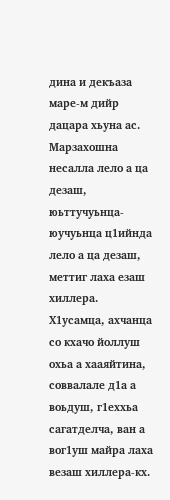дина и декъаза маре-м дийр дацара хьуна ас. Марзахошна несалла лело а ца дезаш, юьттучуьнца-юучуьнца ц1ийнда лело а ца дезаш, меттиг лаха езаш хиллера.
Х1усамца, ахчанца со кхачо йоллуш охьа а хааяйтина, соввалале д1а а воьдуш, г1еххьа сагатделча, ван а вог1уш майра лаха везаш хиллера-кх.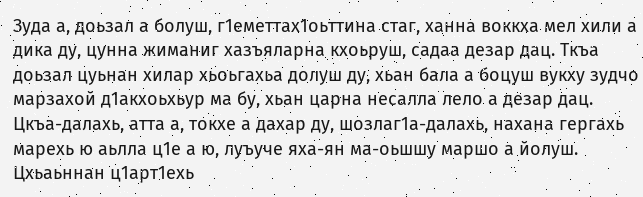Зуда а, доьзал а болуш, г1еметтах1оьттина стаг, ханна воккха мел хили а дика ду, цунна жиманиг хазъяларна кхоьруш, садаа дезар дац. Ткъа доьзал цуьнан хилар хьоьгахьа долуш ду, хьан бала а боцуш вукху зудчо марзахой д1акхоьхьур ма бу, хьан царна несалла лело а дезар дац. Цкъа-далахь, атта а, токхе а дахар ду, шозлаг1а-далахь, нахана гергахь марехь ю аьлла ц1е а ю, луъуче яха-ян ма-оьшшу маршо а йолуш. Цхьаьннан ц1арт1ехь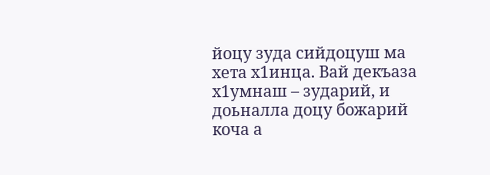йоцу зуда сийдоцуш ма хета х1инца. Вай декъаза х1умнаш – зударий, и доьналла доцу божарий коча а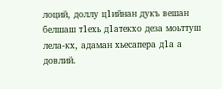лоций, доллу ц1ийнан дукъ вешан белшаш т1ехь д1атекхо деза моьттуш лела-кх, адаман хьесапера д1а а довлий.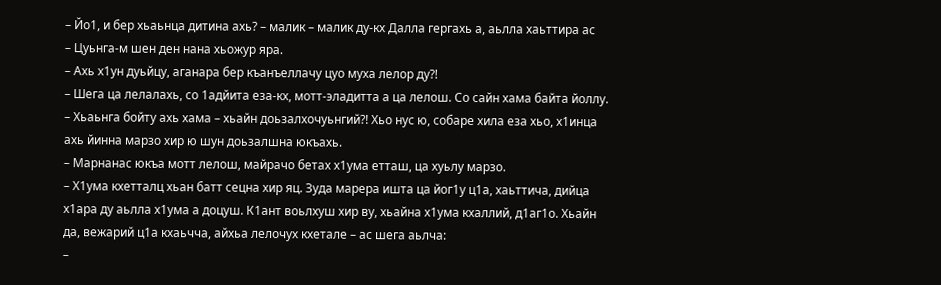– Йо1, и бер хьаьнца дитина ахь? – малик – малик ду-кх Далла гергахь а, аьлла хаьттира ас
– Цуьнга-м шен ден нана хьожур яра.
– Ахь х1ун дуьйцу, аганара бер къанъеллачу цуо муха лелор ду?!
– Шега ца лелалахь, со 1адйита еза-кх, мотт-эладитта а ца лелош. Со сайн хама байта йоллу.
– Хьаьнга бойту ахь хама – хьайн доьзалхочуьнгий?! Хьо нус ю, собаре хила еза хьо, х1инца ахь йинна марзо хир ю шун доьзалшна юкъахь.
– Марнанас юкъа мотт лелош, майрачо бетах х1ума етташ, ца хуьлу марзо.
– Х1ума кхетталц хьан батт сецна хир яц. Зуда марера ишта ца йог1у ц1а, хаьттича, дийца х1ара ду аьлла х1ума а доцуш. К1ант воьлхуш хир ву, хьайна х1ума кхаллий, д1аг1о. Хьайн да, вежарий ц1а кхаьчча, айхьа лелочух кхетале – ас шега аьлча:
–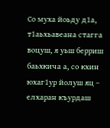Со муха йоьду д1а, т1аьхьавеана стагга воцуш, я уьш берриш баьхкича а, со кхин юхаг1ур йолуш яц – елхаран къурдаш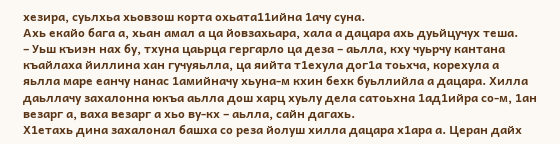хезира, суьлхьа хьовзош корта охьата11ийна 1ачу суна.
Ахь екайо бага а, хьан амал а ца йовзахьара, хала а дацара ахь дуьйцучух теша.
– Уьш къиэн нах бу, тхуна цаьрца гергарло ца деза – аьлла, кху чуьрчу кантана къайлаха йиллина хан гучуяьлла, ца яийта т1ехула дог1а тоьхча, корехула а яьлла маре еанчу нанас 1амийначу хьуна-м кхин бехк буьллийла а дацара. Хилла даьллачу захалонна юкъа аьлла дош харц хуьлу дела сатоьхна 1ад1ийра со-м, 1ан везарг а, ваха везарг а хьо ву-кх – аьлла, сайн дагахь.
Х1етахь дина захалонал башха со реза йолуш хилла дацара х1ара а. Церан дайх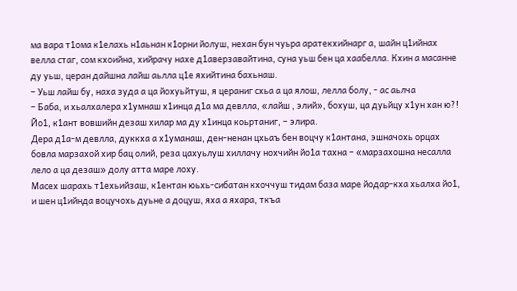ма вара т1ома к1елахь н1аьнан к1орни йолуш, нехан бун чуьра аратекхийнарг а, шайн ц1ийнах велла стаг, сом кхоийна, хийрачу нахе д1аверзавайтина, суна уьш бен ца хаабелла. Кхин а масанне ду уьш, церан дайшна лайш аьлла ц1е яхийтина бахьнаш.
– Уьш лайш бу, наха зуда а ца йохуьйтуш, я цераниг схьа а ца ялош, лелла болу, - ас аьлча
– Баба, и хьалхалера х1умнаш х1инца д1а ма девлла, «лайш , элий», бохуш, ца дуьйцу х1ун хан ю?! Йо1, к1ант вовшийн дезаш хилар ма ду х1инца коьртаниг, – элира.
Дера д1а-м девлла, дуккха а х1уманаш, ден-ненан цхьаъ бен воцчу к1антана, эшначохь орцах бовла марзахой хир бац олий, реза цахуьлуш хиллачу нохчийн йо1а тахна – «марзахошна несалла лело а ца дезаш» долу атта маре лоху.
Масех шарахь т1ехьийзаш, к1ентан юьхь-сибатан кхоччуш тидам база маре йодар-кха хьалха йо1, и шен ц1ийнда воцучохь дуьне а доцуш, яха а яхара, ткъа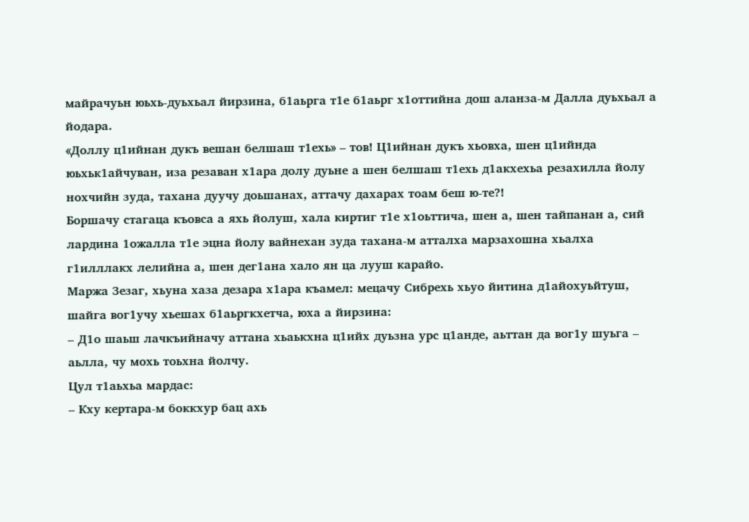майрачуьн юьхь-дуьхьал йирзина, б1аьрга т1е б1аьрг х1оттийна дош аланза-м Далла дуьхьал а йодара.
«Доллу ц1ийнан дукъ вешан белшаш т1ехь» – тов! Ц1ийнан дукъ хьовха, шен ц1ийнда юьхьк1айчуван, иза резаван х1ара долу дуьне а шен белшаш т1ехь д1акхехьа резахилла йолу нохчийн зуда, тахана дуучу доьшанах, аттачу дахарах тоам беш ю-те?!
Боршачу стагаца къовса а яхь йолуш, хала киртиг т1е х1оьттича, шен а, шен тайпанан а, сий лардина 1ожалла т1е эцна йолу вайнехан зуда тахана-м атталха марзахошна хьалха г1илллакх лелийна а, шен дег1ана хало ян ца лууш карайо.
Маржа Зезаг, хьуна хаза дезара х1ара къамел: мецачу Сибрехь хьуо йитина д1айохуьйтуш, шайга вог1учу хьешах б1аьргкхетча, юха а йирзина:
– Д1о шаьш лачкъийначу аттана хьаькхна ц1ийх дуьзна урс ц1анде, аьттан да вог1у шуьга – аьлла, чу мохь тоьхна йолчу.
Цул т1аьхьа мардас:
– Кху кертара-м боккхур бац ахь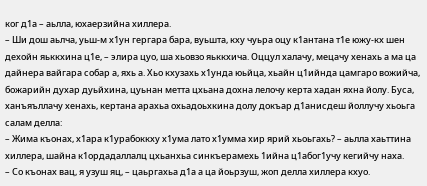ког д1а – аьлла, юхаерзийна хиллера.
– Ши дош аьлча, уьш-м х1ун гергара бара, вуьшта, кху чуьра оцу к1антана т1е южу-кх шен дехойн яьккхина ц1е, – элира цуо, ша хьовзо яьккхича. Оццул халачу, мецачу хенахь а ма ца дайнера вайгара собар а, яхь а. Хьо кхузахь х1унда юьйца, хьайн ц1ийнда цамгаро вожийча, божарийн духар дуьйхина, цуьнан метта цхьана дохна лелочу керта хадан яхна йолу. Буса, ханъяъллачу хенахь, кертана арахьа охьадоьхкина долу докъар д1анисдеш йоллучу хьоьга салам делла:
– Жима къонах, х1ара к1урабоккху х1ума лато х1умма хир ярий хьоьгахь? – аьлла хаьттина хиллера, шайна к1ордадаллалц цхьанхьа синкъерамехь 1ийна ц1абог1учу кегийчу наха.
– Со къонах вац, я узуш яц, – цаьргахьа д1а а ца йоьрзуш, жоп делла хиллера кхуо.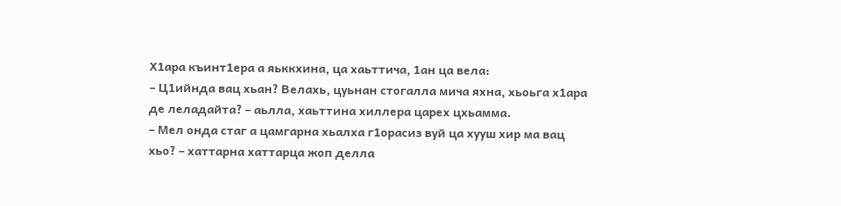Х1ара къинт1ера а яьккхина, ца хаьттича, 1ан ца вела:
– Ц1ийнда вац хьан? Велахь, цуьнан стогалла мича яхна, хьоьга х1ара де леладайта? – аьлла, хаьттина хиллера царех цхьамма.
– Мел онда стаг а цамгарна хьалха г1орасиз вуй ца хууш хир ма вац хьо? – хаттарна хаттарца жоп делла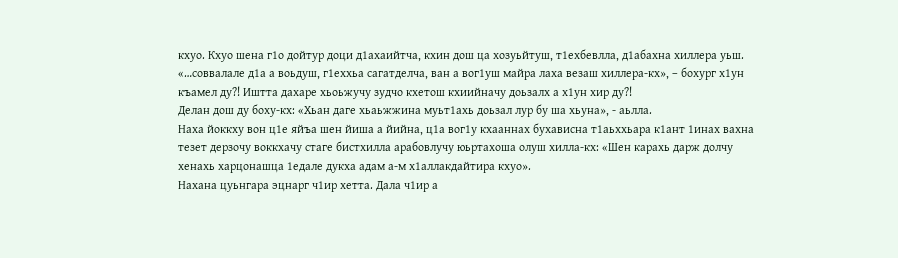кхуо. Кхуо шена г1о дойтур доци д1ахаийтча, кхин дош ца хозуьйтуш, т1ехбевлла, д1абахна хиллера уьш.
«…соввалале д1а а воьдуш, г1еххьа сагатделча, ван а вог1уш майра лаха везаш хиллера-кх», – бохург х1ун къамел ду?! Иштта дахаре хьоьжучу зудчо кхетош кхиийначу доьзалх а х1ун хир ду?!
Делан дош ду боху-кх: «Хьан даге хьаьжжина муьт1ахь доьзал лур бу ша хьуна», - аьлла.
Наха йоккху вон ц1е яйъа шен йиша а йийна, ц1а вог1у кхааннах бухависна т1аьххьара к1ант 1инах вахна тезет дерзочу воккхачу стаге бистхилла арабовлучу юьртахоша олуш хилла-кх: «Шен карахь дарж долчу хенахь харцонашца 1едале дукха адам а-м х1аллакдайтира кхуо».
Нахана цуьнгара эцнарг ч1ир хетта. Дала ч1ир а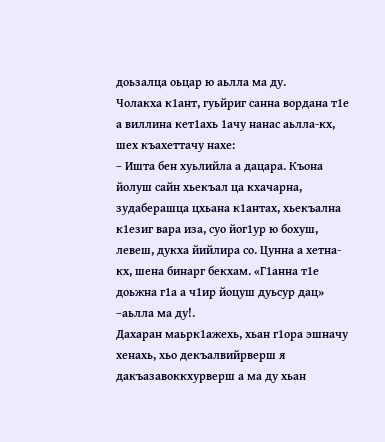доьзалца оьцар ю аьлла ма ду.
Чолакха к1ант, гуьйриг санна вордана т1е а виллина кет1ахь 1ачу нанас аьлла-кх, шех къахеттачу нахе:
– Ишта бен хуьлийла а дацара. Къона йолуш сайн хьекъал ца кхачарна, зудаберашца цхьана к1антах, хьекъална к1езиг вара иза, суо йог1ур ю бохуш, левеш, дукха йийлира со. Цунна а хетна-кх, шена бинарг бекхам. «Г1анна т1е доьжна г1а а ч1ир йоцуш дуьсур дац» –аьлла ма ду!.
Дахаран маьрк1ажехь, хьан г1ора эшначу хенахь, хьо декъалвийрверш я дакъазавоккхурверш а ма ду хьан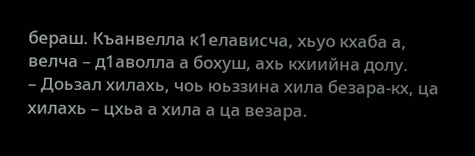бераш. Къанвелла к1елависча, хьуо кхаба а, велча – д1аволла а бохуш, ахь кхиийна долу.
– Доьзал хилахь, чоь юьззина хила безара-кх, ца хилахь – цхьа а хила а ца везара.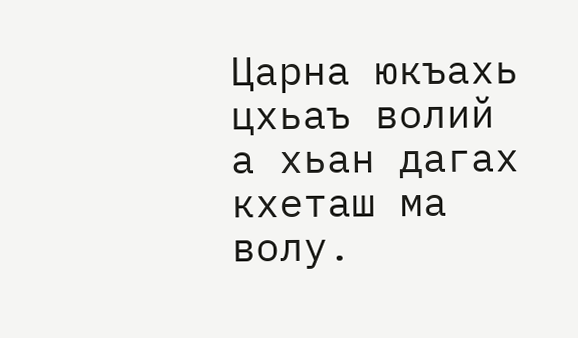Царна юкъахь цхьаъ волий а хьан дагах кхеташ ма волу.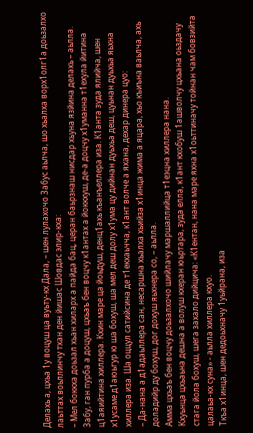Делахь а, цхьа 1у воцуш ца вуьту-кх Дала, – шен лулахочо Забус аьлча, шо хьалха ворх1олг1а доьзалхо лаьттах воьллинчу тхан ден йишас Шовдас элир-кха:
– Мел боккха доьзал хьан хиларх а пайда бац, церан баьрзнаш нисдар хьуна язйина делахь – аьлла.
Забу, ган пурба а доцуш, цхьаъ бен воцчу к1антах а йоккхуш, де-а доцчу х1уманна т1ехула йитина ц1аяийтина хиллера. Кхин маре ца йоьдуш, денц1ахь къанъеллера иза. К1анта зуда ялийча, шен х1усаме д1аюьгур ю ша бохуш, ша мел деш долу х1ума цу дийнан дуьхьа деш, цуьнан дуьхьа яьхна хиллера иза. Ша оццул сатийсина де т1екхаьчча, к1ант волче а яхана, дехар динера цуо:
– Да-нана а д1адаьллера сан, несаршна хьалха хьийза х1инца жима а яцара, хьо къиъна ваьлча, ахь доладийр ду бохуш, дог дохуш яьхнера со, – аьлла.
Амма цхьаъ бен воцчу доьзалхочо шийлачу маршаллийца т1еэцна хиллера нана.
Кхуьнца цхьаьна дешна а волуш кхеран юьртара, зуда елла, к1ант кхобуш 1ашволчу цхьана оьздачу стага йола бохуш, шега захало дийцича: «К1ентан, нана маре яхна х1оьттиначу тойнан чам бовзийта цалаьа-кх суна» - аьлла хиллера кхуо.
Ткъа х1инца, шен дедоьхначу 1уьйрана, иза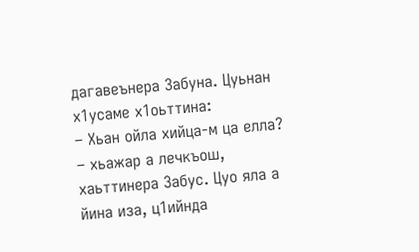дагавеънера Забуна. Цуьнан х1усаме х1оьттина:
– Хьан ойла хийца-м ца елла? – хьажар а лечкъош, хаьттинера Забус. Цуо яла а йина иза, ц1ийнда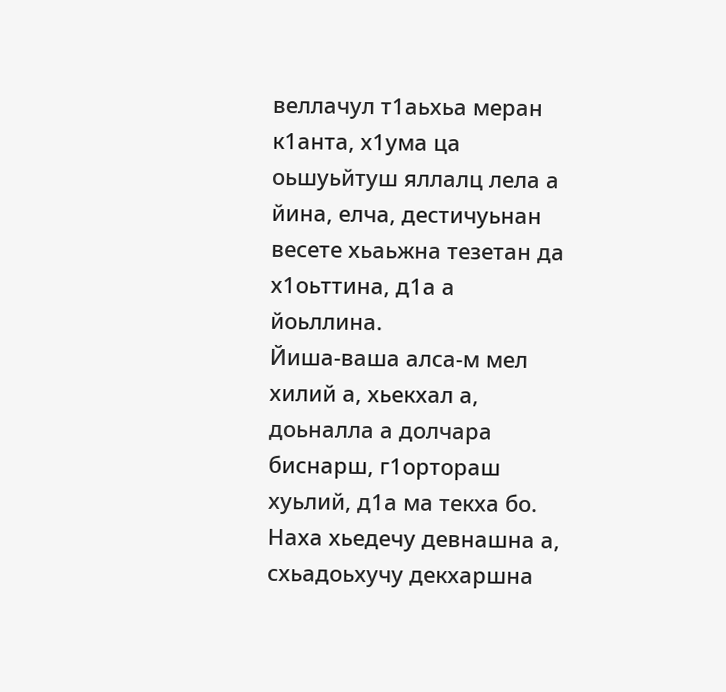веллачул т1аьхьа меран к1анта, х1ума ца оьшуьйтуш яллалц лела а йина, елча, дестичуьнан весете хьаьжна тезетан да х1оьттина, д1а а йоьллина.
Йиша-ваша алса-м мел хилий а, хьекхал а, доьналла а долчара биснарш, г1ортораш хуьлий, д1а ма текха бо.
Наха хьедечу девнашна а, схьадоьхучу декхаршна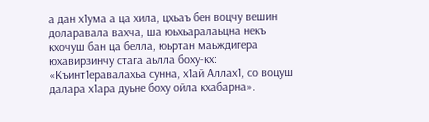а дан х1ума а ца хила, цхьаъ бен воцчу вешин доларавала вахча, ша юьхьаралаьцна некъ кхочуш бан ца белла, юьртан маьждигера юхавирзинчу стага аьлла боху-кх: «Къинт1еравалахьа сунна, х1ай Аллах1, со воцуш далара х1ара дуьне боху ойла кхабарна».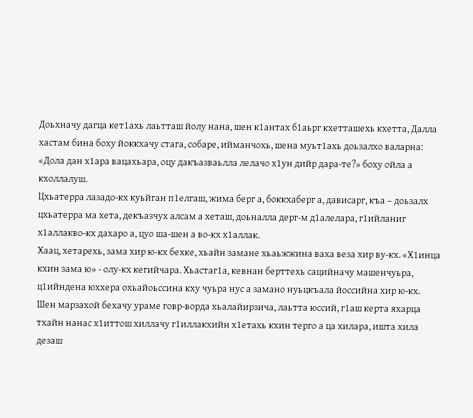Доьхначу дагца кет1ахь лаьтташ йолу нана, шен к1антах б1аьрг кхетташехь кхетта, Далла хастам бина боху йоккхачу стага, собаре, ийманчохь, шена муьт1ахь доьзалхо валарна: «Дола дан х1ара вацахьара, оцу дакъазваьлла лелачо х1ун дийр дара-те?» боху ойла а кхоллалуш.
Цхьатерра лазадо-кх куьйган п1елгаш, жима берг а, боккхаберг а, дависарг, къа – доьзалх цхьатерра ма хета, декъазчух алсам а хеташ, доьналла дерг-м д1алелара, г1ийланиг х1аллакво-кх дахаро а, цуо ша-шен а во-кх х1аллак.
Хаац, хетарехь, зама хир ю-кх бехке, хьайн замане хьаьжжина ваха веза хир ву-кх. «Х1инца кхин зама ю» - олу-кх кегийчара. Хьастаг1а, кевнан берттехь сацийначу машенчуьра, ц1ийндена юххера охьайоьссина кху чуьра нус а замано нуьцкъала йоссийна хир ю-кх.
Шен марзахой бехачу ураме говр-ворда хьалайирзича, лаьтта юссий, г1аш керта яхарца тхайн нанас х1иттош хиллачу г1иллакхийн х1етахь кхин терго а ца хилара, ишта хила дезаш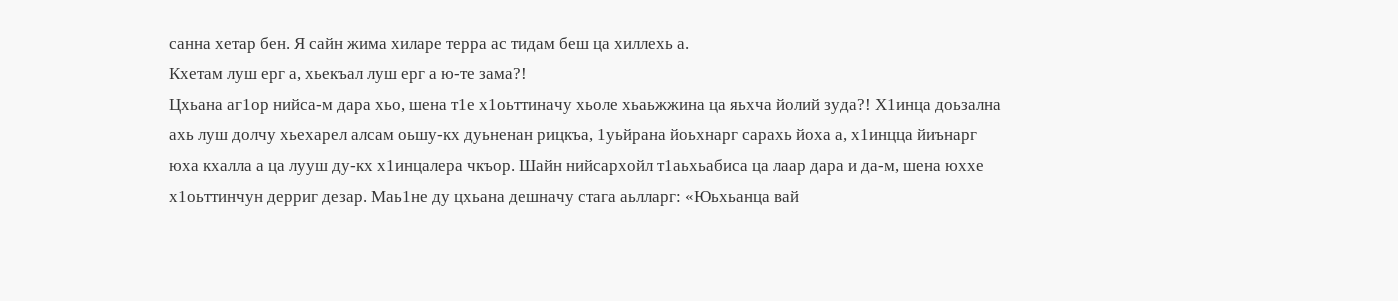санна хетар бен. Я сайн жима хиларе терра ас тидам беш ца хиллехь а.
Кхетам луш ерг а, хьекъал луш ерг а ю-те зама?!
Цхьана аг1ор нийса-м дара хьо, шена т1е х1оьттиначу хьоле хьаьжжина ца яьхча йолий зуда?! Х1инца доьзална ахь луш долчу хьехарел алсам оьшу-кх дуьненан рицкъа, 1уьйрана йоьхнарг сарахь йоха а, х1инцца йиънарг юха кхалла а ца лууш ду-кх х1инцалера чкъор. Шайн нийсархойл т1аьхьабиса ца лаар дара и да-м, шена юххе х1оьттинчун дерриг дезар. Маь1не ду цхьана дешначу стага аьлларг: «Юьхьанца вай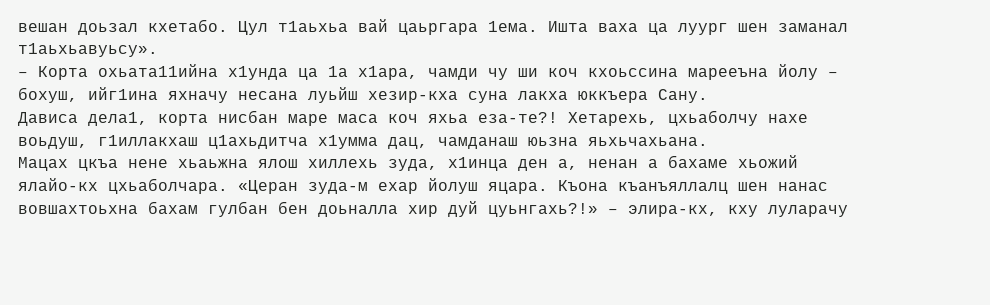вешан доьзал кхетабо. Цул т1аьхьа вай цаьргара 1ема. Ишта ваха ца луург шен заманал т1аьхьавуьсу».
– Корта охьата11ийна х1унда ца 1а х1ара, чамди чу ши коч кхоьссина марееъна йолу – бохуш, ийг1ина яхначу несана луьйш хезир-кха суна лакха юккъера Сану.
Дависа дела1, корта нисбан маре маса коч яхьа еза-те?! Хетарехь, цхьаболчу нахе воьдуш, г1иллакхаш ц1ахьдитча х1умма дац, чамданаш юьзна яьхьчахьана.
Мацах цкъа нене хьаьжна ялош хиллехь зуда, х1инца ден а, ненан а бахаме хьожий ялайо-кх цхьаболчара. «Церан зуда-м ехар йолуш яцара. Къона къанъяллалц шен нанас вовшахтоьхна бахам гулбан бен доьналла хир дуй цуьнгахь?!» – элира-кх, кху луларачу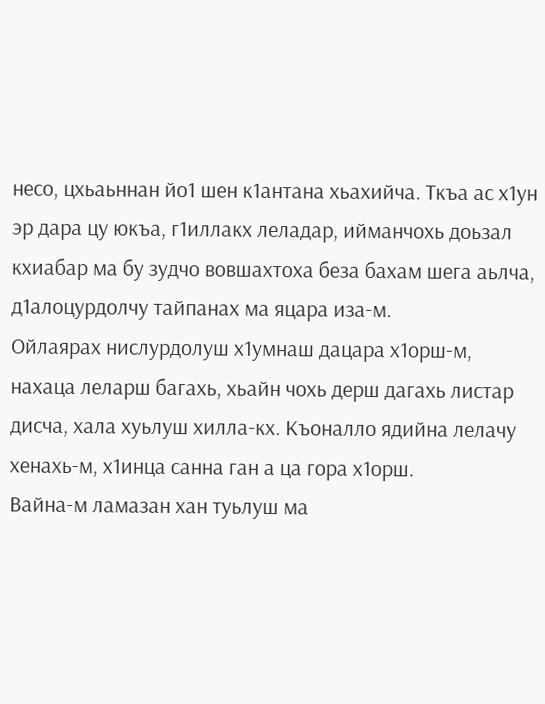несо, цхьаьннан йо1 шен к1антана хьахийча. Ткъа ас х1ун эр дара цу юкъа, г1иллакх леладар, ийманчохь доьзал кхиабар ма бу зудчо вовшахтоха беза бахам шега аьлча, д1алоцурдолчу тайпанах ма яцара иза-м.
Ойлаярах нислурдолуш х1умнаш дацара х1орш-м, нахаца леларш багахь, хьайн чохь дерш дагахь листар дисча, хала хуьлуш хилла-кх. Къоналло ядийна лелачу хенахь-м, х1инца санна ган а ца гора х1орш.
Вайна-м ламазан хан туьлуш ма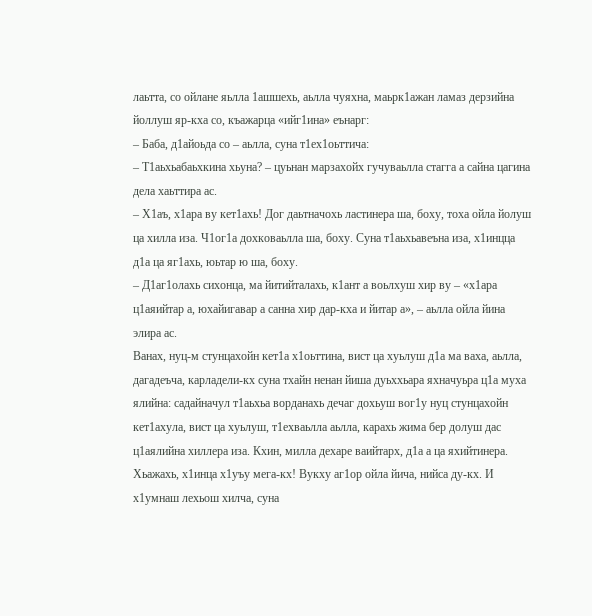лаьтта, со ойлане яьлла 1ашшехь, аьлла чуяхна, маьрк1ажан ламаз дерзийна йоллуш яр-кха со, къажарца «ийг1ина» еънарг:
– Баба, д1айоьда со – аьлла, суна т1ех1оьттича:
– Т1аьхьабаьхкина хьуна? – цуьнан марзахойх гучуваьлла стагга а сайна цагина дела хаьттира ас.
– Х1аъ, х1ара ву кет1ахь! Дог даьтначохь ластинера ша, боху, тоха ойла йолуш ца хилла иза. Ч1ог1а дохковаьлла ша, боху. Суна т1аьхьавеъна иза, х1инцца д1а ца яг1ахь, юьтар ю ша, боху.
– Д1аг1олахь сихонца, ма йитийталахь, к1ант а воьлхуш хир ву – «х1ара ц1аяийтар а, юхайигавар а санна хир дар-кха и йитар а», – аьлла ойла йина элира ас.
Ванах, нуц-м стунцахойн кет1а х1оьттина, вист ца хуьлуш д1а ма ваха, аьлла, дагадеъча, карладели-кх суна тхайн ненан йиша дуьххьара яхначуьра ц1а муха ялийна: садайначул т1аьхьа ворданахь дечаг дохьуш вог1у нуц стунцахойн кет1ахула, вист ца хуьлуш, т1ехваьлла аьлла, карахь жима бер долуш дас ц1аялийна хиллера иза. Кхин, милла дехаре ваийтарх, д1а а ца яхийтинера. Хьажахь, х1инца х1уъу мега-кх! Вукху аг1ор ойла йича, нийса ду-кх. И х1умнаш лехьош хилча, суна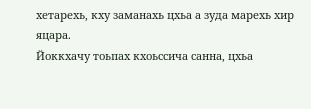хетарехь, кху заманахь цхьа а зуда марехь хир яцара.
Йоккхачу тоьпах кхоьссича санна, цхьа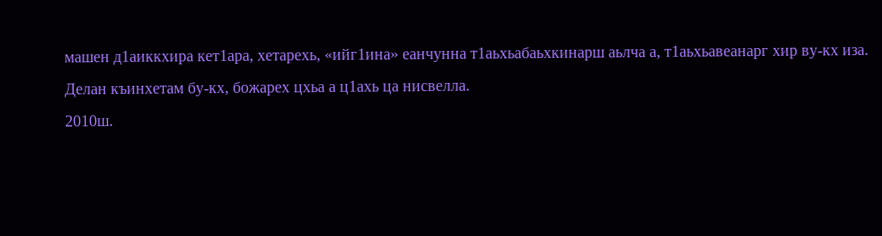машен д1аиккхира кет1ара, хетарехь, «ийг1ина» еанчунна т1аьхьабаьхкинарш аьлча а, т1аьхьавеанарг хир ву-кх иза. Делан къинхетам бу-кх, божарех цхьа а ц1ахь ца нисвелла.
2010ш.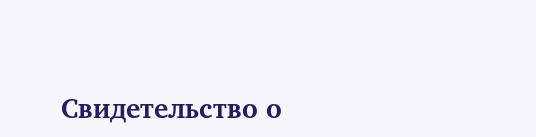Свидетельство о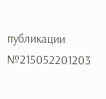публикации №215052201203